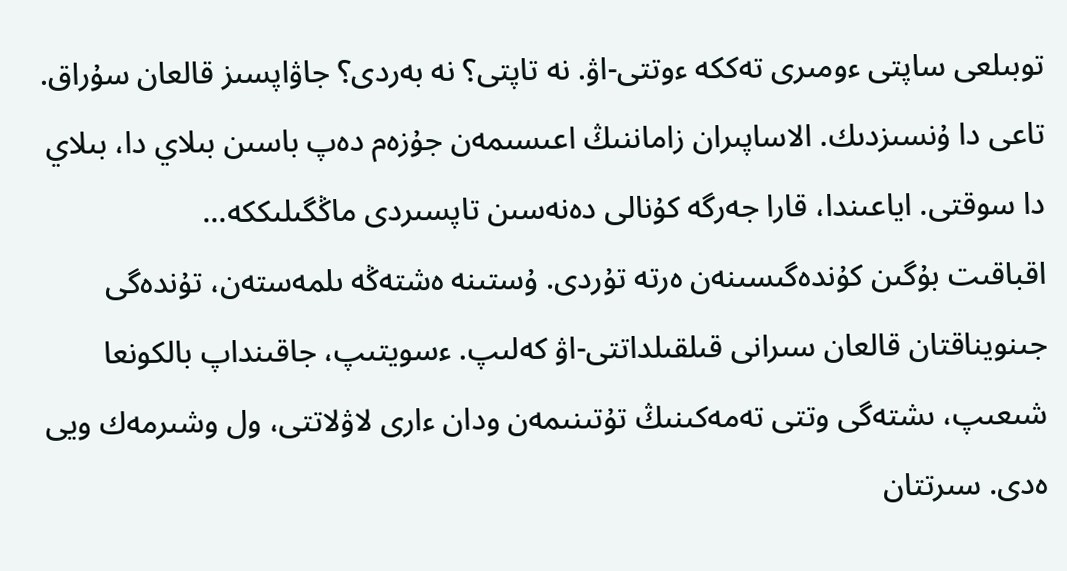توبىلعى ساپتى ءومىرى تەككە ءوتتى-اۋ. نە تاپتى؟ نە بەردى؟ جاۋاپسىز قالعان سۇراق. تاعى دا ۇنسىزدىك. الاساپىران زاماننىڭ اعىسىمەن جۇزەم دەپ باسىن بىلاي دا، بىلاي دا سوقتى. اياعىندا، قارا جەرگە كۇنالى دەنەسىن تاپسىردى ماڭگىلىككە...
اقباقىت بۇگىن كۇندەگىسىنەن ەرتە تۇردى. ۇستىنە ەشتەڭە ىلمەستەن، تۇندەگى جىنويناقتان قالعان سىرانى قىلقىلداتتى-اۋ كەلىپ. ءسويتىپ، جاقىنداپ بالكونعا شىعىپ، ىشتەگى وتتى تەمەكىنىڭ تۇتىنىمەن ودان ءارى لاۋلاتتى، ول وشىرمەك ويى ەدى. سىرتتان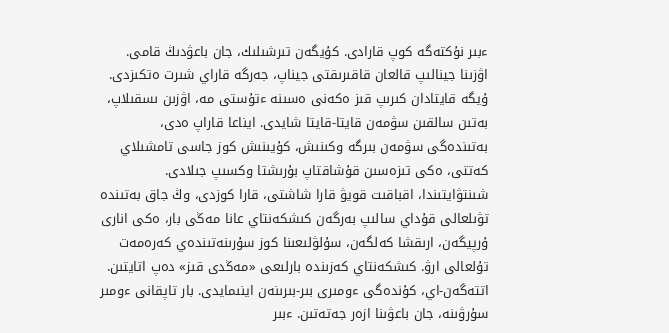ءبىر نۇكتەگە كوپ قارادى. كۇيگەن تىرشىلىك، جان باعۋدىڭ قامى. اۋزىنا جينالىپ قالعان قاقىرىقتى جيناپ، جەرگە قاراي شىرت ەتكىزدى. ۇيگە قايتادان كىرىپ قىز ەكەنى ەسىنە ءتۇستى مە، اۋزىن ىسقىلاپ، بەتىن سالقىن سۋمەن قايتا-قايتا شايدى. ايناعا قاراپ ەدى، بەتىندەگى سۋمەن بىرگە وكىنىش، كۇيىنىش كوز جاسى تامشىلاي كەتتى، ەكى تىزەسىن قۇشاقتاپ بۇرىشتا وكسىپ جىلادى. شىنتۋايتىندا، اقباقىت قويۋ قارا شاشتى، قارا كوزدى، وڭ جاق بەتىندە تۋىلعالى قۇداي سالىپ بەرگەن كىشكەنتاي عانا مەڭى بار، ەكى انارى ۇرپيگەن، ارىقشا كەلگەن، سۇلۋلىعىنا كوز سۇرىنەتىندەي كەرەمەت تۇلعالى ارۋ. كىشكەنتاي كەزىندە بارلىعى «مەڭدى قىز» دەپ اتايتىن. اتتەگەن-اي، كۇندەگى ءومىرى بىر-بىرىنەن اينىمايدى. بار تاپقانى ءومىر سۇرۋىنە، جان باعۋىنا ازەر جەتەتىن. ءبىر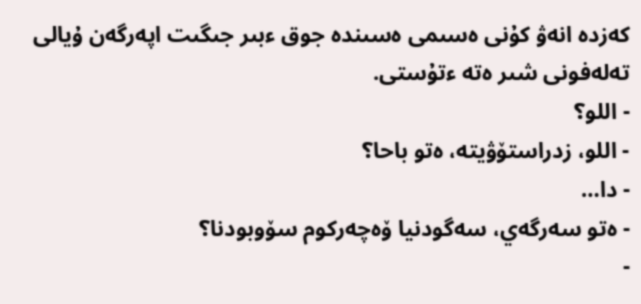كەزدە انەۋ كۇنى ەسىمى ەسىندە جوق ءبىر جىگىت اپەرگەن ۇيالى تەلەفونى شىر ەتە ءتۇستى.
- اللو؟
- اللو، زدراستۆۋيتە، ەتو باحا؟
- دا…
- ەتو سەرگەي، سەگودنيا ۆەچەركوم سۆوبودنا؟
-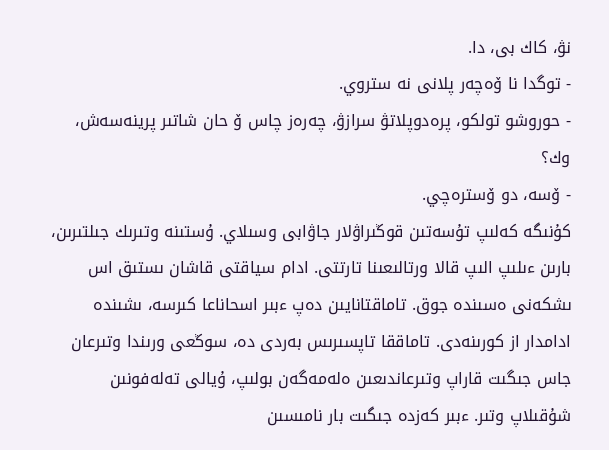نۋ، كاك بى، دا.
- توگدا نا ۆەچەر پلانى نە ستروي.
- حوروشو تولكو، پرەدوپلاتۋ سرازۋ، چەرەز چاس ۆ حان شاتىر پرينەسەش، وك؟
- ۆسە، دو ۆسترەچي.
كۇنىگە كەلىپ تۇسەتىن قوڭىراۋلار جاۋابى وسىلاي. ۇستىنە وتىرىك جىلتىرىن، بارىن ءىلىپ الىپ قالا ورتالىعىنا تارتتى. ادام سياقتى قاشان ىستىق اس ىشكەنى ەسىندە جوق. تاماقتانايىن دەپ ءبىر اسحاناعا كىرسە، ىشىندە ادامدار از كورىنەدى. تاماققا تاپسىرىس بەردى دە، سوڭعى ورىندا وتىرعان جاس جىگىت قاراپ وتىرعاندىعىن ەلەمەگەن بولىپ، ۇيالى تەلەفونىن شۇقىلاپ وتىر. ءبىر كەزدە جىگىت بار نامىسىن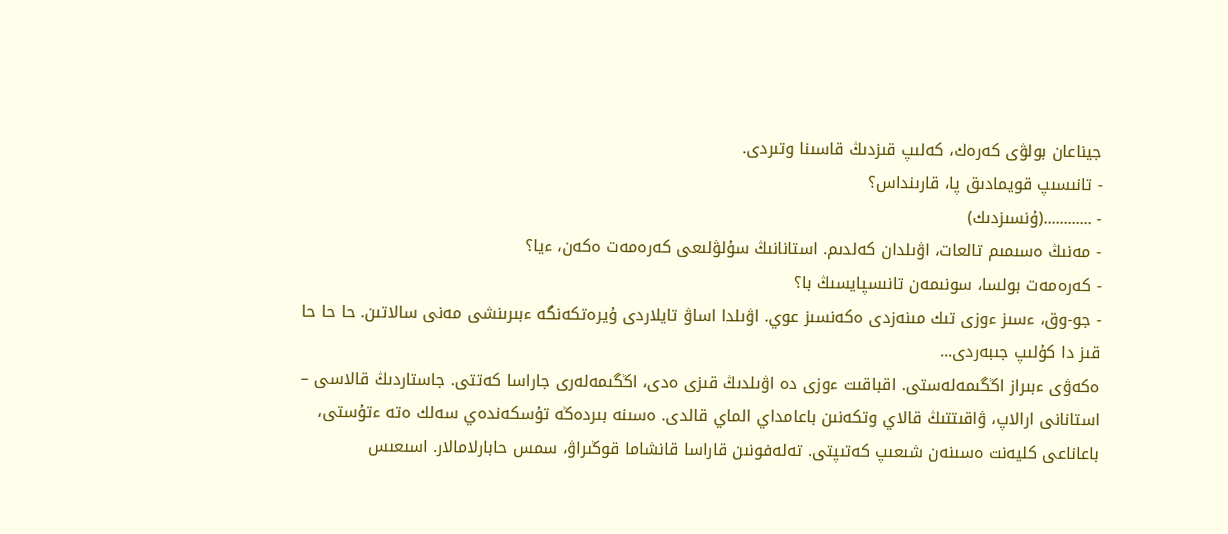جيناعان بولۋى كەرەك، كەلىپ قىزدىڭ قاسىنا وتىردى.
- تانىسىپ قويمادىق پا، قارىنداس؟
- ............(ۇنسىزدىك)
- مەنىڭ ەسىمىم تالعات، اۋىلدان كەلدىم. استانانىڭ سۇلۋلىعى كەرەمەت ەكەن، ءيا؟
- كەرەمەت بولسا، سونىمەن تانىسپايسىڭ با؟
- جو-وق، ءسىز ءوزى تىك مىنەزدى ەكەنسىز عوي. اۋىلدا اساۋ تايلاردى ۇيرەتكەنگە ءبىرىنشى مەنى سالاتىن. حا حا حا
قىز دا كۇلىپ جىبەردى...
ەكەۋى ءبىراز اڭگىمەلەستى. اقباقىت ءوزى دە اۋىلدىڭ قىزى ەدى، اڭگىمەلەرى جاراسا كەتتى. جاستاردىڭ قالاسى – استانانى ارالاپ، ۋاقىتتىڭ قالاي وتكەنىن باعامداي الماي قالدى. ەسىنە بىردەڭە تۇسكەندەي سەلك ەتە ءتۇستى، باعاناعى كليەنت ەسىنەن شىعىپ كەتىپتى. تەلەفونىن قاراسا قانشاما قوڭىراۋ، سمس حابارلامالار. اسىعىس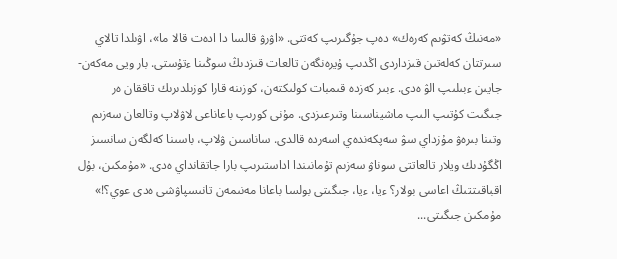«مەنىڭ كەتۋىم كەرەك» دەپ جۇگىرىپ كەتتى. «اۋرۋ قالسا دا ادەت قالا ما»، اۋىلدا تالاي سىرتتان كەلەتىن قىزداردى اڭدىپ ۇيرەنگەن تالعات قىزدىڭ سوڭىنا ءتۇستى. بار ويى مەكەن-جايىن ءبىلىپ الۋ ەدى. ءبىر كەزدە قىمبات كولىكتەن، كوزىنە قارا كوزىلدىرىك تاققان ەر جىگىت كۇتىپ الىپ ماشيناسىنا وتىرعىزدى. مۇنى كورىپ باعاناعى لاۋلاپ وتالعان سەزىم وتىنا بىرەۋ مۇزداي سۋ سەپكەندەي اسەردە قالدى. ساناسىن ۋلاپ، باسىنا كەلگەن سانسىز اڭگۇدىك ويلار تالعاتتى سوناۋ سەزىم تۇمانىندا اداستىرىپ بارا جاتقانداي ەدى. «مۇمكىن، بۇل اقباقىتتىڭ اعاسى بولار؟ ءيا، ءيا، جىگىتى بولسا باعانا مەنىمەن تانىسپاۋشى ەدى عوي؟!»
مۇمكىن جىگىتى...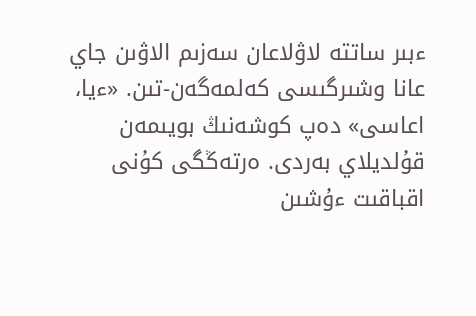ءبىر ساتتە لاۋلاعان سەزىم الاۋىن جاي عانا وشىرگىسى كەلمەگەن-تىن. «ءيا، اعاسى» دەپ كوشەنىڭ بويىمەن قۇلديلاي بەردى. ەرتەڭگى كۇنى اقباقىت ءۇشىن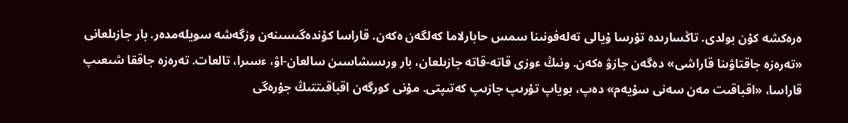ەرەكشە كۇن بولدى. تاڭسارىدە تۇرسا ۇيالى تەلەفونىنا سمس حابارلاما كەلگەن ەكەن. قاراسا كۇندەگىسىنەن وزگەشە سويلەمدەر. بار جازىلعانى «تەرەزە جاقتاۋىنا قاراشى» دەگەن جازۋ ەكەن. ونىڭ ءوزى قاتە-قاتە جازىلعان، بار ورىسشاسىن سالعان-اۋ، ءسىرا، تالعات. تەرەزە جاققا شىعىپ قاراسا، «اقباقىت مەن سەنى سۇيەم» دەپ، بوياپ تۇرىپ جازىپ كەتىپتى. مۇنى كورگەن اقباقىتتىڭ جۇرەگى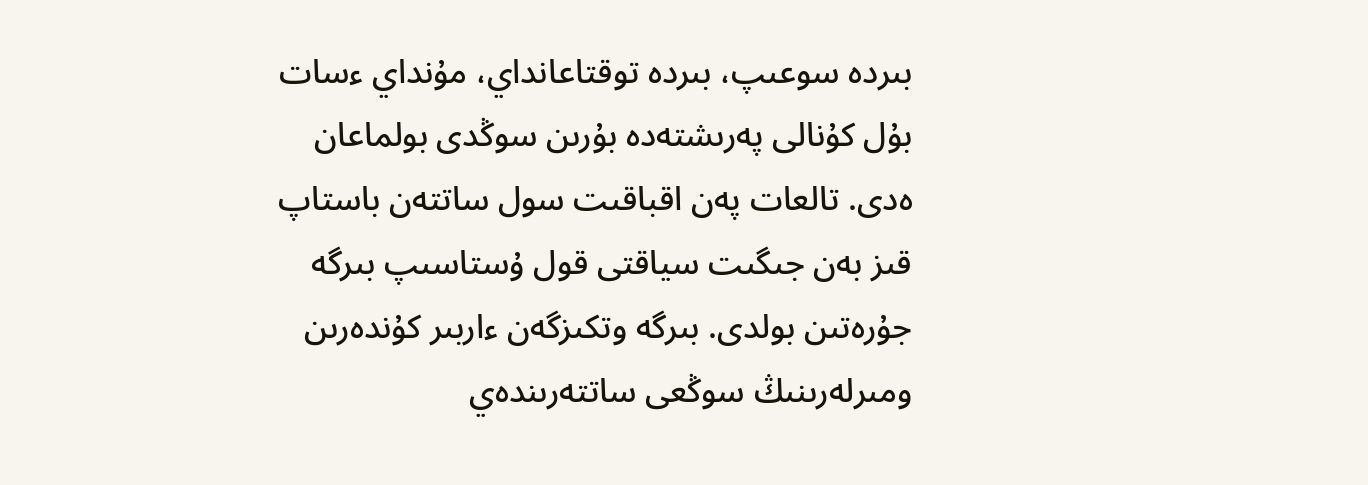بىردە سوعىپ، بىردە توقتاعانداي، مۇنداي ءسات بۇل كۇنالى پەرىشتەدە بۇرىن سوڭدى بولماعان ەدى. تالعات پەن اقباقىت سول ساتتەن باستاپ قىز بەن جىگىت سياقتى قول ۇستاسىپ بىرگە جۇرەتىن بولدى. بىرگە وتكىزگەن ءاربىر كۇندەرىن ومىرلەرىنىڭ سوڭعى ساتتەرىندەي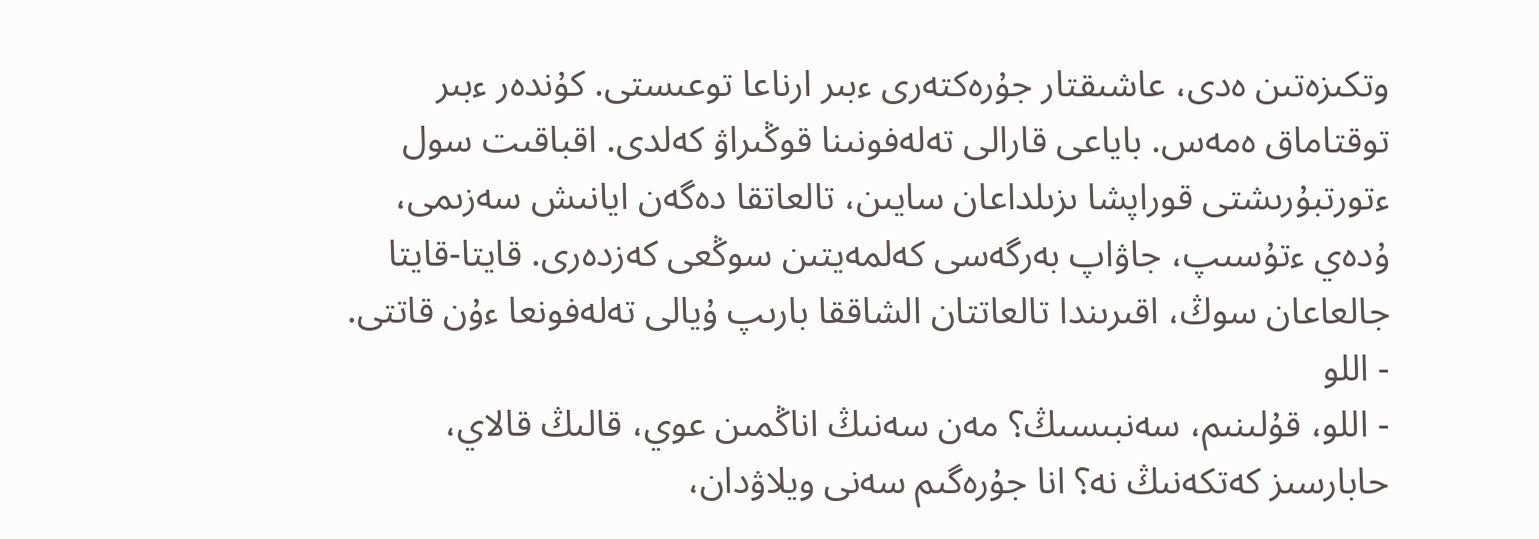وتكىزەتىن ەدى، عاشىقتار جۇرەكتەرى ءبىر ارناعا توعىستى. كۇندەر ءبىر توقتاماق ەمەس. باياعى قارالى تەلەفونىنا قوڭىراۋ كەلدى. اقباقىت سول ءتورتبۇرىشتى قوراپشا ىزىلداعان سايىن، تالعاتقا دەگەن ايانىش سەزىمى، ۇدەي ءتۇسىپ، جاۋاپ بەرگەسى كەلمەيتىن سوڭعى كەزدەرى. قايتا-قايتا جالعاعان سوڭ، اقىرىندا تالعاتتان الشاققا بارىپ ۇيالى تەلەفونعا ءۇن قاتتى.
- اللو
- اللو، قۇلىنىم، سەنبىسىڭ؟ مەن سەنىڭ اناڭمىن عوي، قالىڭ قالاي، حابارسىز كەتكەنىڭ نە؟ انا جۇرەگىم سەنى ويلاۋدان،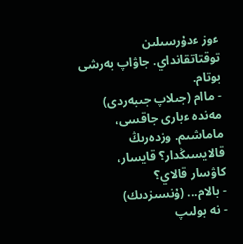ءوز ءدۇرسىلىن توقتاتقانداي. جاۋاپ بەرشى بوتام.
- ماام (جىلاپ جىبەردى) مەندە ءبارى جاقسى، ماماشىم. وزدەرىڭ قالايسىڭدار؟ قايسار، كاۋسار قالاي؟
- بالام... (ۇنسىزدىك)
- نە بولىپ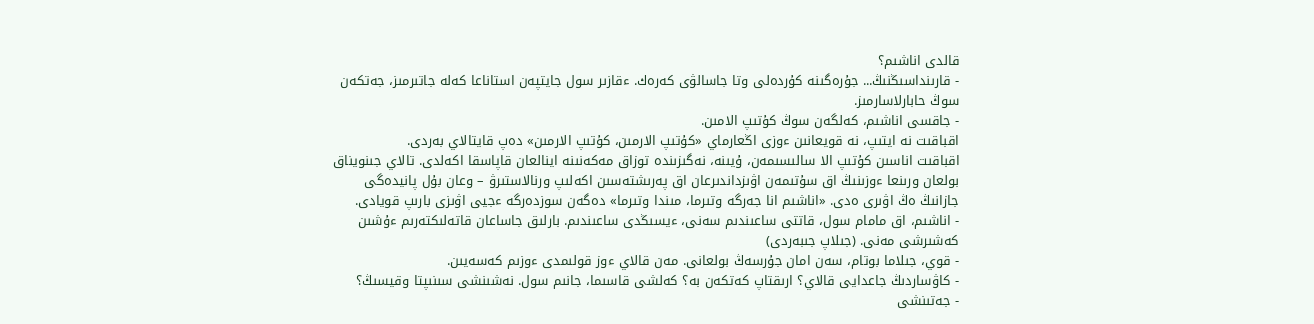قالدى اناشىم؟
- قارىنداسىڭنىڭ... جۇرەگىنە كۇردەلى وتا جاسالۋى كەرەك. ءقازىر سول جايتپەن استاناعا كەلە جاتىرمىز، جەتكەن سوڭ حابارلاسارمىز.
- جاقسى اناشىم، كەلگەن سوڭ كۇتىپ الامىن.
اقباقىت نە ايتىپ، نە قويعانىن ءوزى اڭعارماي «كۇتىپ الارمىن، كۇتىپ الارمىن» دەپ قايتالاي بەردى.
اقباقىت اناسىن كۇتىپ الا سالىسىمەن، ۇيىنە، نەگىزىندە توزاق مەكەنىنە اينالعان قاپاسقا اكەلدى. تالاي جىنويناق بولعان ورىنعا ءوزىنىڭ اق سۇتىمەن اۋىزداندىرعان اق پەرىشتەسىن اكەلىپ ورنالاستىرۋ – وعان بۇل پانيدەگى جازانىڭ ەڭ اۋىرى ەدى. «اناشىم انا جەرگە وتىرما، مىندا وتىرما» دەگەن سوزدەرگە ءجيى اۋىزى بارىپ قويادى.
- اناشىم، اق مامام سول، قاتتى ساعىندىم سەنى، ءيسىڭدى ساعىندىم. بارلىق جاساعان قاتەلىكتەرىم ءۇشىن كەشىرشى مەنى. (جىلاپ جىبەردى)
- قوي، جىلاما بوتام، سەن امان جۇرسەڭ بولعانى. مەن قالاي ءوز قولىمدى ءوزىم كەسەيىن.
- كاۋساردىڭ جاعدايى قالاي؟ ارىقتاپ كەتكەن بە؟ كەلشى قاسىما، جانىم سول. نەشىنشى سىنىپتا وقيسىڭ؟
- جەتىنشى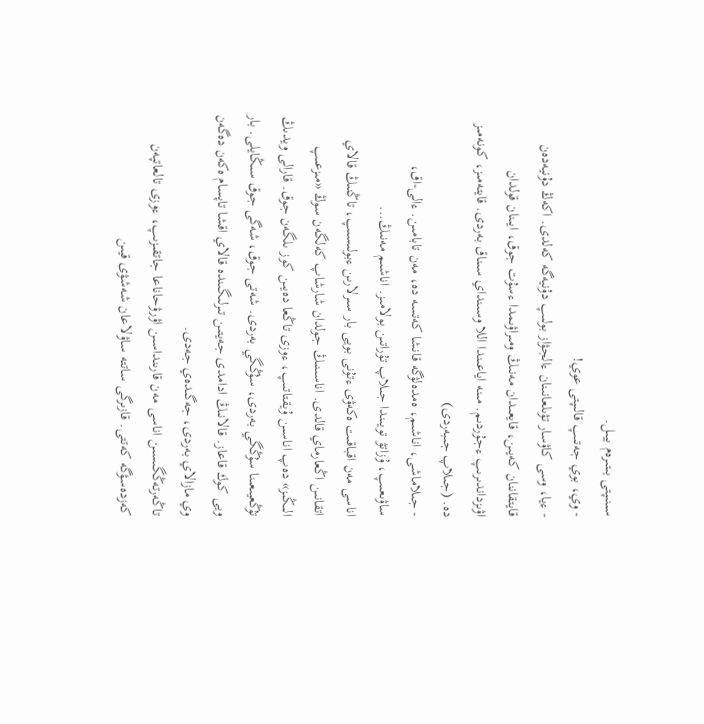سىنىپتى بىتىرەم بيىل.
- وي، بوي جەتىپ قالىپتى عوي!
- ءيا، وسى كاۋسار تۋىلعانىنان ءالجۋاز بولىپ دۇنيەگە كەلدى. اكەڭ دۇنيەدەن قايتقاننان كەيىن، قايعىدان مەنىڭ ومىراۋىمدا ءسۇت جوق، ايىنان قولدان اۋىزداندىرىپ ءجۇردىم. مىنە اياعىندا اللا وسىنداي سىناق بەردى. قايتەمىز، كونەمىز دە. (جىلاپ جىبەردى)
- جىلاماشى، اناشىم، ەمدەلۋگە قانشا كەتسە دە، مەن تابامىن. ءالى-اق، ساۋىعىپ، ۇزاتۋ تويىندا جىلاپ تۇراتىن بولامىز. اناشىم مەنىڭ...
اناسى مەن اقباقىت ەكەۋى ءتۇنى بويى بار سىرلارىن ءبولىسىپ، تاڭنىڭ قالاي اتقانىن اڭعارماي قالدى. اناسىنىڭ جولدان شارشاپ كەلگەن سوڭ «مىزعىپ الىڭىز» دەپ اناسىن ۇيقتاتىپ، ءوزى تاڭعا دەيىن كوز ىلگەن جوق. قارالى ويدىڭ تۇڭعيىعىنا سۇڭگي بەردى، سۇڭگي بەردى. شەتى جوق، شەگى جوق سىڭايلى. بار ويى كوك قاعاز. قالانىڭ ادامدى جەيتىن تىرلىگىندە قالاي اقشا تاپسام ەكەن دەگەن وي مازالاي بەردى، جەگىدەي جەدى.
تاڭەرتەڭگىسىن اناسى مەن قارىنداسىن اۋرۋحاناعا جاتقىزىپ، ءوزى تالعاتپەن كەزدەسۋگە كەتتى. قازىرگى ساتتە ساۋلاعان شەشۋى قيىن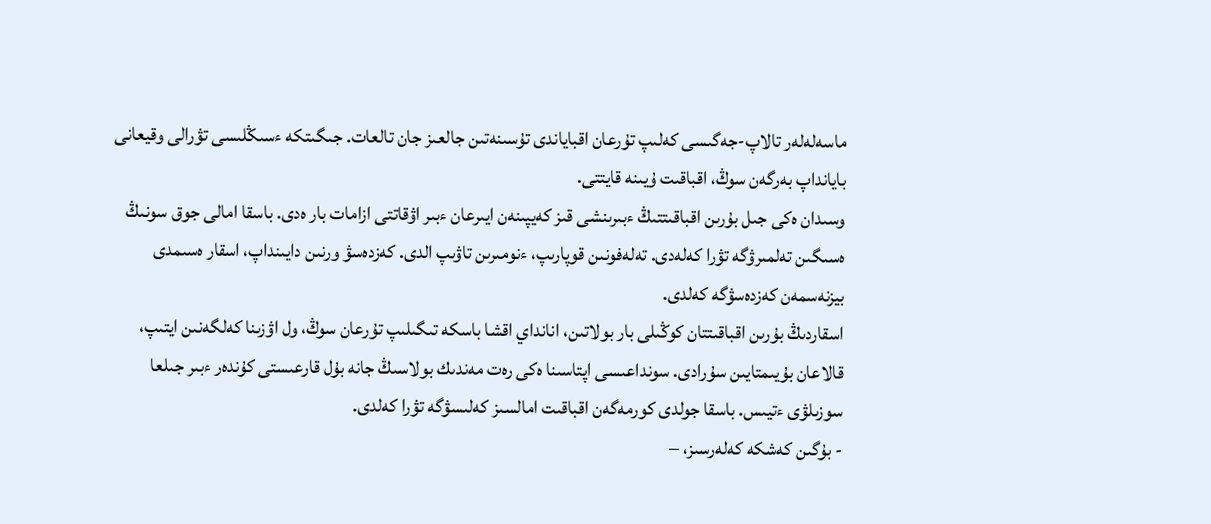ماسەلەلەر تالاپ-جەگىسى كەلىپ تۇرعان اقباياندى تۇسىنەتىن جالعىز جان تالعات. جىگىتكە ءسىڭلىسى تۋرالى وقيعانى بايانداپ بەرگەن سوڭ، اقباقىت ۇيىنە قايتتى.
وسىدان ەكى جىل بۇرىن اقباقىتتىڭ ءبىرىنشى قىز كەيپىنەن ايىرعان ءبىر اۋقاتتى ازامات بار ەدى. باسقا امالى جوق سونىڭ ەسىگىن تەلمىرۋگە تۋرا كەلەدى. تەلەفونىن قوپارىپ، ءنومىرىن تاۋىپ الدى. كەزدەسۋ ورنىن دايىنداپ، اسقار ەسىمدى بيزنەسمەن كەزدەسۋگە كەلدى.
اسقاردىڭ بۇرىن اقباقىتتان كوڭىلى بار بولاتىن، انانداي اقشا باسكە تىگىلىپ تۇرعان سوڭ، ول اۋزىنا كەلگەنىن ايتىپ، قالاعان بۇيىمتايىن سۇرادى. سونداعىسى اپتاسىنا ەكى رەت مەندىك بولاسىڭ جانە بۇل قارعىستى كۇندەر ءبىر جىلعا سوزىلۋى ءتيىس. باسقا جولدى كورمەگەن اقباقىت امالسىز كەلىسۋگە تۋرا كەلدى.
- بۇگىن كەشكە كەلەرسىز، –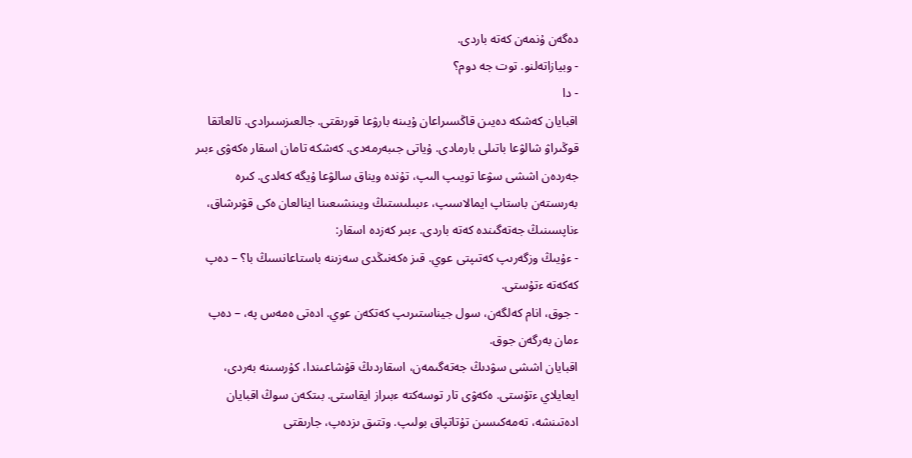دەگەن ۇنمەن كەتە باردى.
- وبيازاتەلنو. توت جە دوم؟
- دا
اقبايان كەشكە دەيىن قاڭسىراعان ۇيىنە بارۋعا قورىقتى. جالعىزسىرادى. تالعاتقا قوڭىراۋ شالۋعا باتىلى بارمادى. ۇياتى جىبەرمەدى. كەشكە تامان اسقار ەكەۋى ءبىر جەردەن اششى سۋعا تويىپ الىپ، تۇندە ويناق سالۋعا ۇيگە كەلدى. كىرە بەرىستەن باستاپ ايمالاسىپ، ءىبىلىستىڭ ويىنشىعىنا اينالعان ەكى قۋىرشاق، ءناپسىنىڭ جەتەگىندە كەتە باردى. ءبىر كەزدە اسقار:
- ءۇيىڭ وزگەرىپ كەتىپتى عوي. قىز ەكەنىڭدى سەزىنە باستاعانسىڭ با؟ – دەپ كەكەتە ءتۇستى.
- جوق، انام كەلگەن، سول جيناستىرىپ كەتكەن عوي. ادەتى ەمەس پە، – دەپ ءمان بەرگەن جوق.
اقبايان اششى سۋدىڭ جەتەگىمەن، اسقاردىڭ قۇشاعىندا، كۇرسىنە بەردى، ايعايلاي ءتۇستى. ەكەۋى تار توسەكتە ءبىراز ايقاستى. بىتكەن سوڭ اقبايان ادەتىنشە، تەمەكىسىن تۇتاتپاق بولىپ. وتتىق ىزدەپ، جارىقتى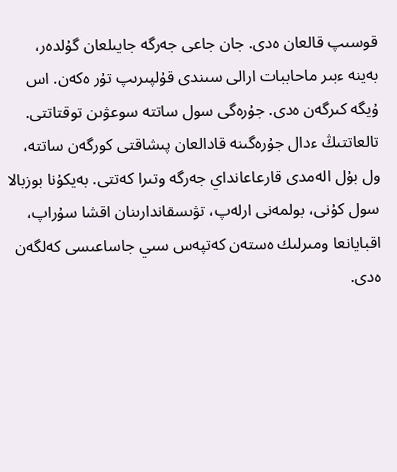قوسىپ قالعان ەدى. جان جاعى جەرگە جايىلعان گۇلدەر، بەينە ءبىر ماحاببات ارالى سىندى قۇلپىرىپ تۇر ەكەن. اس ۇيگە كىرگەن ەدى. جۇرەگى سول ساتتە سوعۋىن توقتاتتى. تالعاتتىڭ ءدال جۇرەگىنە قادالعان پىشاقتى كورگەن ساتتە، ول بۇل الەمدى قارعاعانداي جەرگە وتىرا كەتتى. بەيكۇنا بوزبالا سول كۇنى، بولمەنى ارلەپ، تۋىسقاندارىنان اقشا سۇراپ، اقبايانعا ومىرلىك ەستەن كەتپەس سىي جاساعىسى كەلگەن ەدى.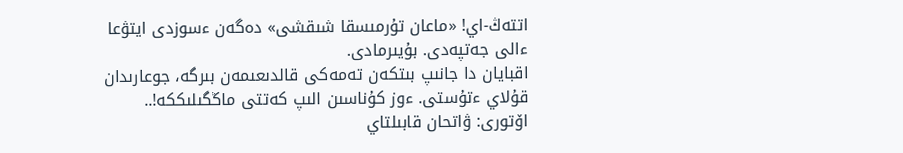اتتەڭ-اي! «ماعان تۇرمىسقا شىقشى» دەگەن ءسوزدى ايتۋعا ءالى جەتپەدى. بۇيىرمادى.
اقبايان دا جانىپ بىتكەن تەمەكى قالدىعىمەن بىرگە، جوعارىدان قۇلاي ءتۇستى. ءوز كۇناسىن الىپ كەتتى ماڭگىلىككە!..
اۆتورى: ۋاتحان قابىلتاي